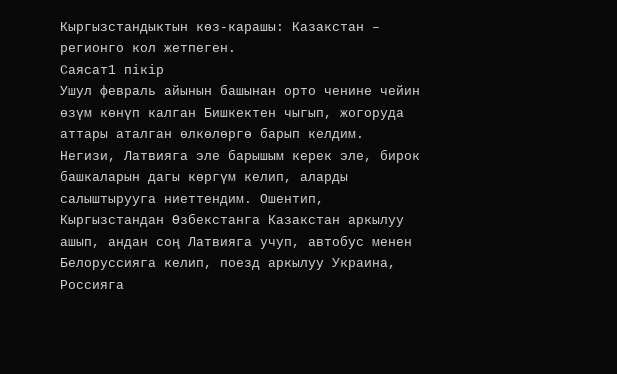Кыргызстандыктын көз-карашы: Казакстан – регионго кол жетпеген.
Саясат1 пікір
Ушул февраль айынын башынан орто ченине чейин өзүм көнүп калган Бишкектен чыгып, жогоруда аттары аталган өлкөлөргө барып келдим. Негизи, Латвияга эле барышым керек эле, бирок башкаларын дагы көргүм келип, аларды салыштырууга ниеттендим. Ошентип, Кыргызстандан Өзбекстанга Казакстан аркылуу ашып, андан соң Латвияга учуп, автобус менен Белоруссияга келип, поезд аркылуу Украина, Россияга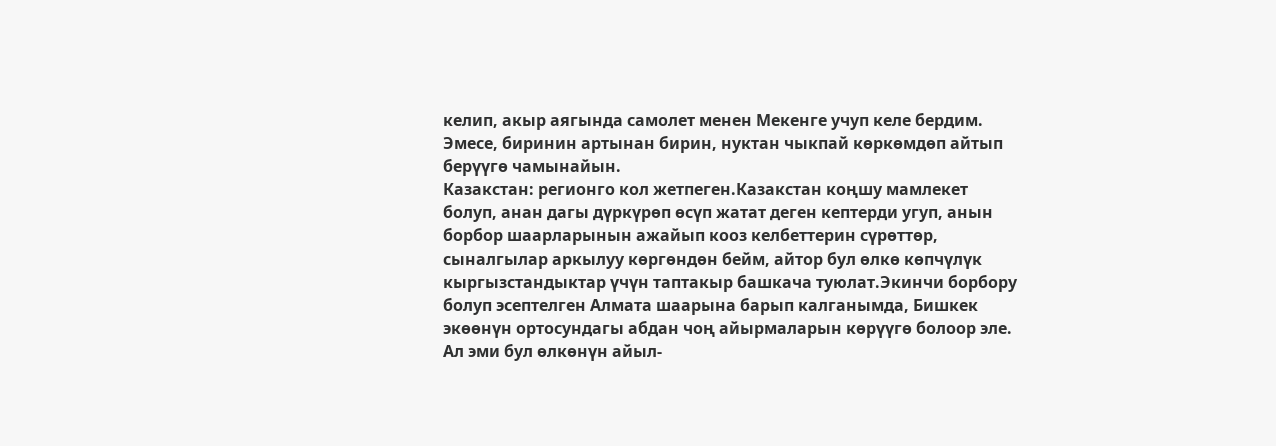келип, акыр аягында самолет менен Мекенге учуп келе бердим. Эмесе, биринин артынан бирин, нуктан чыкпай көркөмдөп айтып берүүгө чамынайын.
Казакстан: регионго кол жетпеген.Казакстан коңшу мамлекет болуп, анан дагы дүркүрөп өсүп жатат деген кептерди угуп, анын борбор шаарларынын ажайып кооз келбеттерин сүрөттөр, сыналгылар аркылуу көргөндөн бейм, айтор бул өлкө көпчүлүк кыргызстандыктар үчүн таптакыр башкача туюлат.Экинчи борбору болуп эсептелген Алмата шаарына барып калганымда, Бишкек экөөнүн ортосундагы абдан чоң айырмаларын көрүүгө болоор эле. Ал эми бул өлкөнүн айыл-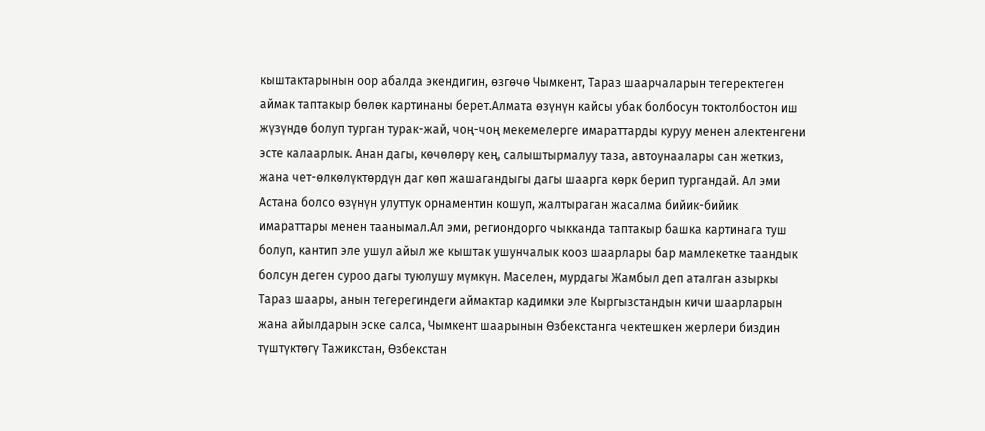кыштактарынын оор абалда экендигин, өзгөчө Чымкент, Тараз шаарчаларын тегеректеген аймак таптакыр бөлөк картинаны берет.Алмата өзүнүн кайсы убак болбосун токтолбостон иш жүзүндө болуп турган турак-жай, чоң-чоң мекемелерге имараттарды куруу менен алектенгени эсте калаарлык. Анан дагы, көчөлөрү кең, салыштырмалуу таза, автоунаалары сан жеткиз, жана чет-өлкөлүктөрдүн даг көп жашагандыгы дагы шаарга көрк берип тургандай. Ал эми Астана болсо өзүнүн улуттук орнаментин кошуп, жалтыраган жасалма бийик-бийик имараттары менен таанымал.Ал эми, региондорго чыкканда таптакыр башка картинага туш болуп, кантип эле ушул айыл же кыштак ушунчалык кооз шаарлары бар мамлекетке таандык болсун деген суроо дагы туюлушу мүмкүн. Маселен, мурдагы Жамбыл деп аталган азыркы Тараз шаары, анын тегерегиндеги аймактар кадимки эле Кыргызстандын кичи шаарларын жана айылдарын эске салса, Чымкент шаарынын Өзбекстанга чектешкен жерлери биздин түштүктөгү Тажикстан, Өзбекстан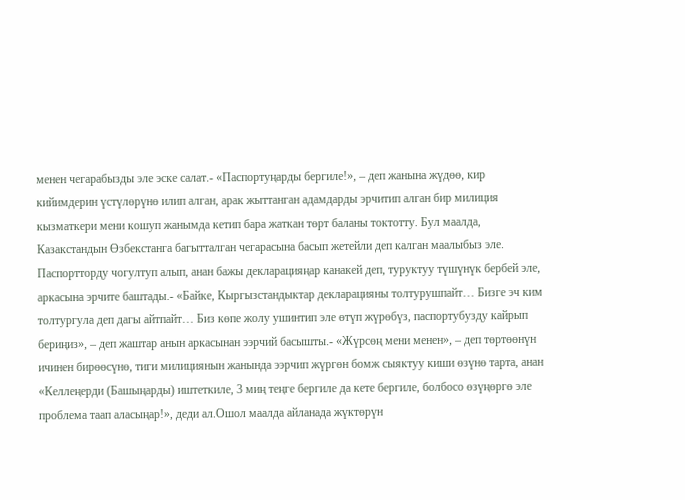менен чегарабызды эле эске салат.- «Паспортуңарды бергиле!», – деп жанына жүдөө, кир кийимдерин үстүлөрүнө илип алган, арак жыттанган адамдарды эрчитип алган бир милиция кызматкери мени кошуп жанымда кетип бара жаткан төрт баланы токтотту. Бул маалда, Казакстандын Өзбекстанга багытталган чегарасына басып жетейли деп калган маалыбыз эле. Паспортторду чогултуп алып, анан бажы декларацияңар канакей деп, туруктуу түшүнүк бербей эле, аркасына эрчите баштады.- «Байке, Кыргызстандыктар декларацияны толтурушпайт… Бизге эч ким толтургула деп дагы айтпайт… Биз көпе жолу ушинтип эле өтүп жүрөбүз, паспортубузду кайрып бериңиз», – деп жаштар анын аркасынан ээрчий басышты.- «Жүрсөң мени менен», – деп төртөөнүн ичинен бирөөсүнө, тиги милициянын жанында ээрчип жүргөн бомж сыяктуу киши өзүнө тарта, анан «Келлеңерди (Башыңарды) иштеткиле, 3 миң теңге бергиле да кете бергиле, болбосо өзүңөргө эле проблема таап аласыңар!», деди ал.Ошол маалда айланада жүктөрүн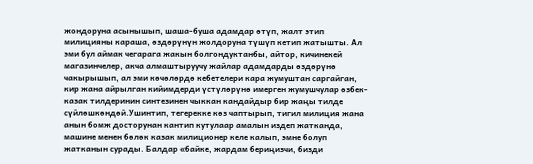жондоруна асынышып, шаша-буша адамдар өтүп, жалт этип милицияны караша, өздөрүнүн жолдоруна түшүп кетип жатышты. Ал эми бул аймак чегарага жакын болгондуктанбы, айтор, кичинекей магазинчелер, акча алмаштыруучу жайлар адамдарды өздөрүнө чакырышып, ал эми көчөлөрдө кебетелери кара жумуштан саргайган, кир жана айрылган кийимдерди үстүлөрүнө имерген жумушчулар өзбек-казак тилдеринин синтезинен чыккан кандайдыр бир жаңы тилде сүйлөшкөндөй.Ушинтип, тегерекке көз чаптырып, тигил милиция жана анын бомж досторунан кантип кутулаар амалын издеп жатканда, машине менен бөлөк казак милиционер келе калып, эмне болуп жатканын сурады. Балдар «байке, жардам бериңизчи, бизди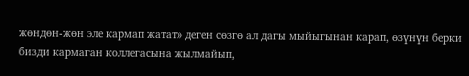жөндөн-жөн эле кармап жатат» деген сөзгө ал дагы мыйыгынан карап, өзүнүн берки бизди кармаган коллегасына жылмайып,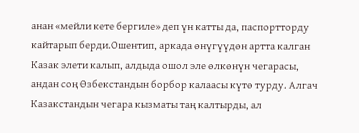анан «мейли кете бергиле» деп үн катты да, паспортторду кайтарып берди.Ошентип, аркада өнүгүүдөн артта калган Казак элети калып, алдыда ошол эле өлкөнүн чегарасы, андан соң Өзбекстандын борбор калаасы күтө турду. Алгач Казакстандын чегара кызматы таң калтырды, ал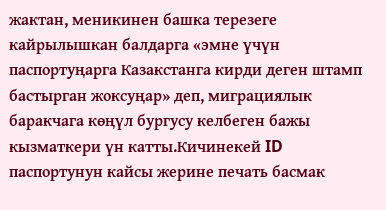жактан, меникинен башка терезеге кайрылышкан балдарга «эмне үчүн паспортуңарга Казакстанга кирди деген штамп бастырган жоксуңар» деп, миграциялык баракчага көңүл бургусу келбеген бажы кызматкери үн катты.Кичинекей ID паспортунун кайсы жерине печать басмак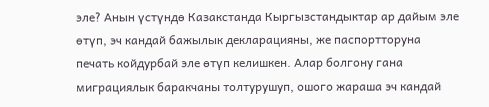эле? Анын үстүндө Казакстанда Кыргызстандыктар ар дайым эле өтүп, эч кандай бажылык декларацияны, же паспортторуна печать койдурбай эле өтүп келишкен. Алар болгону гана миграциялык баракчаны толтурушуп, ошого жараша эч кандай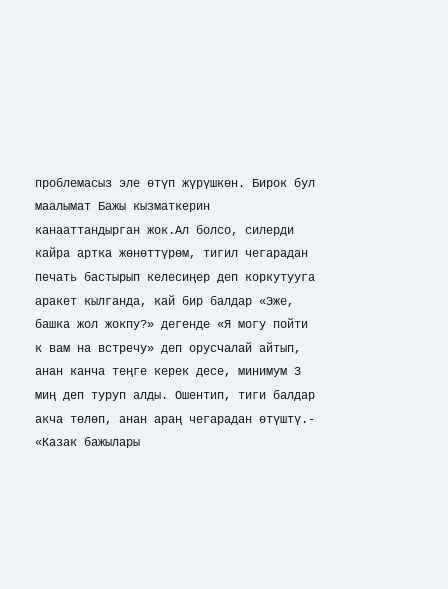проблемасыз эле өтүп жүрүшкөн. Бирок бул маалымат Бажы кызматкерин канааттандырган жок.Ал болсо, силерди кайра артка жөнөттүрөм, тигил чегарадан печать бастырып келесиңер деп коркутууга аракет кылганда, кай бир балдар «Эже, башка жол жокпу?» дегенде «Я могу пойти к вам на встречу» деп орусчалай айтып, анан канча теңге керек десе, минимум 3 миң деп туруп алды. Ошентип, тиги балдар акча төлөп, анан араң чегарадан өтүштү.- «Казак бажылары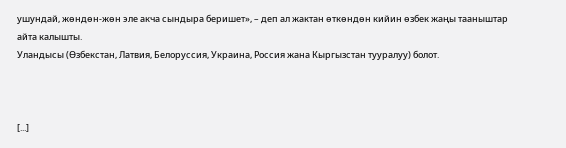ушундай, жөндөн-жөн эле акча сындыра беришет», – деп ал жактан өткөндөн кийин өзбек жаңы тааныштар айта калышты.
Уландысы (Өзбекстан, Латвия, Белоруссия, Украина, Россия жана Кыргызстан тууралуу) болот.



[...]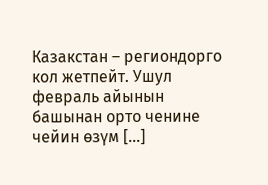Казакстан – региондорго кол жетпейт. Ушул февраль айынын башынан орто ченине чейин өзүм [...]